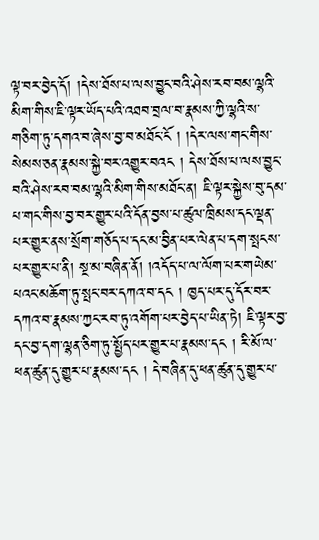ལྟ་བར་བྱེད་དོ། །དེས་ཐོས་པ་ལས་བྱུང་བའི་ཤེས་རབ་བམ་ལྷའི་མིག་གིས་ཇི་ལྟར་ཡོད་པའི་འཐབ་བྲལ་བ་རྣམས་ཀྱི་ལྷའི་ས་གཅིག་ཏུ་དགའ་བ་ཞེས་བྱ་བ་མཐོང་ངོ ། །དེར་ལས་གང་གིས་སེམས་ཅན་རྣམས་སྐྱེ་བར་འགྱུར་བའང ། དེས་ཐོས་པ་ལས་བྱུང་བའི་ཤེས་རབ་བམ་ལྷའི་མིག་གིས་མཐོང་ན། ཇི་ལྟར་སྐྱེས་བུ་དམ་པ་གང་གིས་བྱ་བར་གྱུར་པའི་དོན་བྱས་པ་ཚུལ་ཁྲིམས་དང་ལྡན་པར་གྱུར་ནས་སྲོག་གཅོད་པ་དང་མ་བྱིན་པར་ལེན་པ་དག་སྤངས་པར་གྱུར་པ་ནི། སྔ་མ་བཞིན་ནོ། །འདོད་པ་ལ་ལོག་པར་གཡེམ་པའང་མཆོག་ཏུ་སྤང་བར་དཀའ་བ་དང ། ཁྱད་པར་དུ་དོར་བར་དཀའ་བ་རྣམས་ཀྱང་རབ་ཏུ་འགོག་པར་བྱེད་པ་ཡིན་ཏེ། ཇི་ལྟར་བྱ་དང་བྱ་དག་ལྷན་ཅིག་ཏུ་སྤྱོད་པར་གྱུར་པ་རྣམས་དང ། རི་མོ་ལ་ཕན་ཚུན་དུ་གྱུར་པ་རྣམས་དང ། དེ་བཞིན་དུ་ཕན་ཚུན་དུ་གྱུར་པ་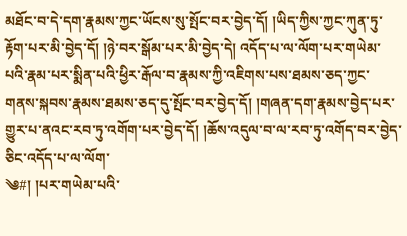མཐོང་བ་དེ་དག་རྣམས་ཀྱང་ཡོངས་སུ་སྤོང་བར་བྱེད་དོ། །ཡིད་ཀྱིས་ཀྱང་ཀུན་ཏུ་རྟོག་པར་མི་བྱེད་དོ། །ཉེ་བར་སྒོམ་པར་མི་བྱེད་དེ། འདོད་པ་ལ་ལོག་པར་གཡེམ་པའི་རྣམ་པར་སྨིན་པའི་ཕྱིར་རྒོལ་བ་རྣམས་ཀྱི་འཇིགས་པས་ཐམས་ཅད་ཀྱང་གནས་སྐབས་རྣམས་ཐམས་ཅད་དུ་སྤོང་བར་བྱེད་དོ། །གཞན་དག་རྣམས་བྱེད་པར་གྱུར་པ་ནའང་རབ་ཏུ་འགོག་པར་བྱེད་དོ། །ཆོས་འདུལ་བ་ལ་རབ་ཏུ་འགོད་བར་བྱེད་ཅིང་འདོད་པ་ལ་ལོག་
༄#། །པར་གཡེམ་པའི་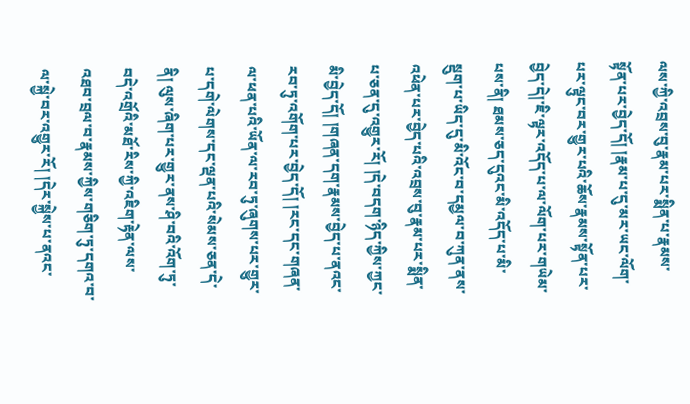ལས་ཀྱི་འབྲས་བུ་རྣམ་པར་སྨིན་པ་རྣམས་སྟོན་པར་བྱེད་དོ། །རྣམ་པ་དུ་མར་ཡང་ལོག་པར་ལྟུང་བར་གྱུར་པའི་ཆོས་རྣམས་སྟོན་པར་བྱེད་དེ།་ཇི་ལྟར་འདོད་པ་ལ་ལོག་པར་གཡེམ་པས་ནི། ཐམས་ཅད་དུའང་མི་འདོད་པ་མི་སྡུག་པ་ཡིད་དུ་མི་འོང་བ་དམྱལ་བ་ཀུན་ནས་འཕེན་པར་བྱེད་པའི་འབྲས་བུ་རྣམ་པར་སྨིན་པ་ཅན་དུ་འགྱུར་རོ། །དེ་བདག་ཉིད་ཀྱིས་ཀྱང་མི་བྱེད་དོ། །གཞན་དག་རྣམས་བྱེད་པ་ནའང་རབ་ཏུ་འགོག་པར་བྱེད་དོ། །རང་དང་གཞན་ལ་ཕན་པའི་ཡོན་ལ་རབ་ཏུ་ཞུགས་པར་གྱུར་པ་དགེ་ལེགས་དང་ལྡན་པའི་སེམས་ཅན་དེ་ནི། ལུས་ཞིག་པར་གྱུར་ནས་ཤི་བའི་འོག་ཏུ་བདེ་འགྲོའི་མཐོ་རིས་ཀྱི་འཇིག་རྟེན་ལས་འཐབ་བྲལ་བ་རྣམས་ཀྱིས་གཅིག་ཏུ་དགའ་བ་ལ་སྐྱེ་བར་འགྱུར་རོ། །དེར་སྐྱེས་པ་ནའང་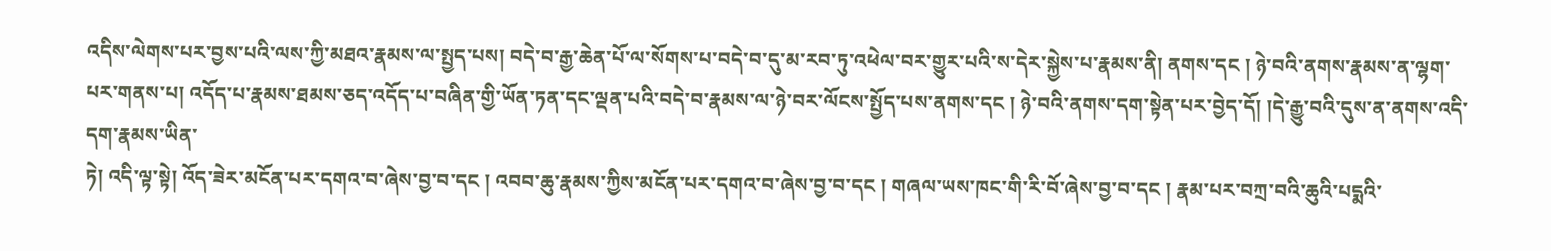འདིས་ལེགས་པར་བྱས་པའི་ལས་ཀྱི་མཐའ་རྣམས་ལ་སྤྱད་པས། བདེ་བ་རྒྱ་ཆེན་པོ་ལ་སོགས་པ་བདེ་བ་དུ་མ་རབ་ཏུ་འཕེལ་བར་གྱུར་པའི་ས་དེར་སྐྱེས་པ་རྣམས་ནི། ནགས་དང ། ཉེ་བའི་ནགས་རྣམས་ན་ལྷག་པར་གནས་པ། འདོད་པ་རྣམས་ཐམས་ཅད་འདོད་པ་བཞིན་གྱི་ཡོན་ཏན་དང་ལྡན་པའི་བདེ་བ་རྣམས་ལ་ཉེ་བར་ལོངས་སྤྱོད་པས་ནགས་དང ། ཉེ་བའི་ནགས་དག་སྟེན་པར་བྱེད་དོ། །དེ་རྒྱུ་བའི་དུས་ན་ནགས་འདི་དག་རྣམས་ཡིན་
ཏེ། འདི་ལྟ་སྟེ། འོད་ཟེར་མངོན་པར་དགའ་བ་ཞེས་བྱ་བ་དང ། འབབ་ཆུ་རྣམས་ཀྱིས་མངོན་པར་དགའ་བ་ཞེས་བྱ་བ་དང ། གཞལ་ཡས་ཁང་གི་རི་བོ་ཞེས་བྱ་བ་དང ། རྣམ་པར་བཀྲ་བའི་ཆུའི་པདྨའི་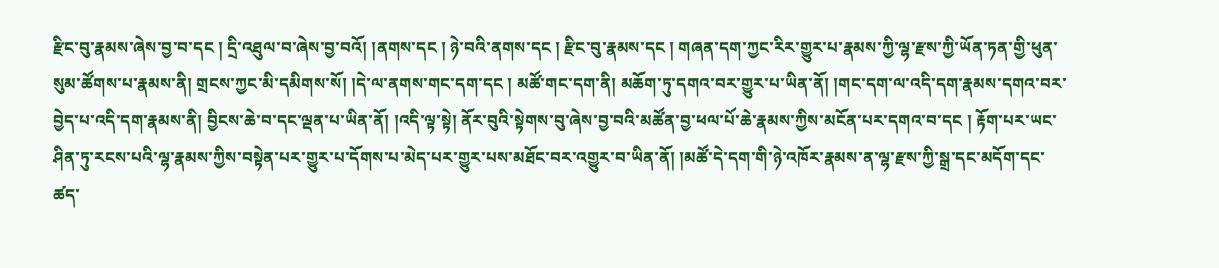རྫིང་བུ་རྣམས་ཞེས་བྱ་བ་དང ། དྲི་འཐུལ་བ་ཞེས་བྱ་བའོ། །ནགས་དང ། ཉེ་བའི་ནགས་དང ། རྫིང་བུ་རྣམས་དང ། གཞན་དག་ཀྱང་རིར་གྱུར་པ་རྣམས་ཀྱི་ལྷ་རྫས་ཀྱི་ཡོན་ཏན་གྱི་ཕུན་སུམ་ཚོགས་པ་རྣམས་ནི། གྲངས་ཀྱང་མི་དམིགས་སོ། །དེ་ལ་ནགས་གང་དག་དང ། མཚོ་གང་དག་ནི། མཆོག་ཏུ་དགའ་བར་གྱུར་པ་ཡིན་ནོ། །གང་དག་ལ་འདི་དག་རྣམས་དགའ་བར་བྱེད་པ་འདི་དག་རྣམས་ནི། བྱིངས་ཆེ་བ་དང་ལྡན་པ་ཡིན་ནོ། །འདི་ལྟ་སྟེ། ནོར་བུའི་སྟེགས་བུ་ཞེས་བྱ་བའི་མཚོན་བྱ་ཕལ་པོ་ཆེ་རྣམས་ཀྱིས་མངོན་པར་དགའ་བ་དང ། རྟོག་པར་ཡང་ཤིན་ཏུ་རངས་པའི་ལྷ་རྣམས་ཀྱིས་བསྟེན་པར་གྱུར་པ་དོགས་པ་མེད་པར་གྱུར་པས་མཐོང་བར་འགྱུར་བ་ཡིན་ནོ། །མཚོ་དེ་དག་གི་ཉེ་འཁོར་རྣམས་ན་ལྷ་རྫས་ཀྱི་སྒྲ་དང་མདོག་དང་ཚད་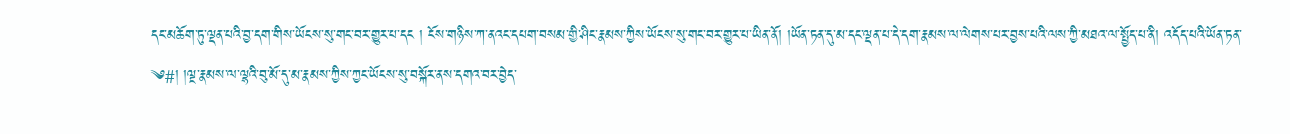དང་མཆོག་ཏུ་ལྡན་པའི་བྱ་དག་གིས་ཡོངས་སུ་གང་བར་གྱུར་པ་དང ། ངོས་གཉིས་ཀ་ནའང་དཔག་བསམ་གྱི་ཤིང་རྣམས་ཀྱིས་ཡོངས་སུ་གང་བར་གྱུར་པ་ཡིན་ནོ། །ཡོན་ཏན་དུ་མ་དང་ལྡན་པ་དེ་དག་རྣམས་ལ་ལེགས་པར་བྱས་པའི་ལས་ཀྱི་མཐའ་ལ་སྤྱོད་པ་ནི། འདོད་པའི་ཡོན་ཏན་
༄#། །ལྔ་རྣམས་ལ་ལྷའི་བུ་མོ་དུ་མ་རྣམས་ཀྱིས་ཀྱང་ཡོངས་སུ་བསྐོར་ནས་དགའ་བར་བྱེད་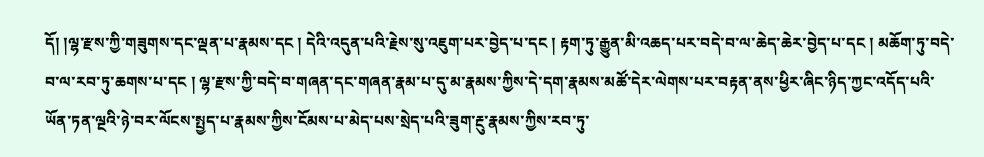དོ། །ལྷ་རྫས་ཀྱི་གཟུགས་དང་ལྡན་པ་རྣམས་དང ། དེའི་འདུན་པའི་རྗེས་སུ་འཇུག་པར་བྱེད་པ་དང ། རྟག་ཏུ་རྒྱུན་མི་འཆད་པར་བདེ་བ་ལ་ཆེད་ཆེར་བྱེད་པ་དང ། མཆོག་ཏུ་བདེ་བ་ལ་རབ་ཏུ་ཆགས་པ་དང ། ལྷ་རྫས་ཀྱི་བདེ་བ་གཞན་དང་གཞན་རྣམ་པ་དུ་མ་རྣམས་ཀྱིས་དེ་དག་རྣམས་མཚོ་དེར་ལེགས་པར་བརྟན་ནས་ཕྱིར་ཞིང་ཉིད་ཀྱང་འདོད་པའི་ཡོན་ཏན་ལྔའི་ཉེ་བར་ལོངས་སྤྱད་པ་རྣམས་ཀྱིས་ངོམས་པ་མེད་པས་སྲེད་པའི་ཟུག་རྔུ་རྣམས་ཀྱིས་རབ་ཏུ་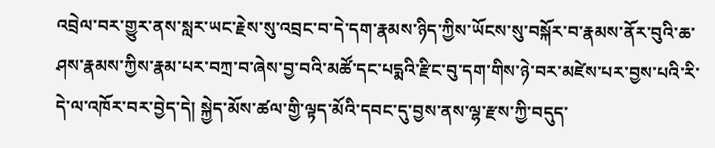འབྲེལ་བར་གྱུར་ནས་སླར་ཡང་རྗེས་སུ་འབྲང་བ་དེ་དག་རྣམས་ཉིད་ཀྱིས་ཡོངས་སུ་བསྐོར་བ་རྣམས་ནོར་བུའི་ཆ་ཤས་རྣམས་ཀྱིས་རྣམ་པར་བཀྲ་བ་ཞེས་བྱ་བའི་མཚོ་དང་པདྨའི་རྫིང་བུ་དག་གིས་ཉེ་བར་མཛེས་པར་བྱས་པའི་རི་དེ་ལ་འཁོར་བར་བྱེད་དེ། སྐྱེད་མོས་ཚལ་གྱི་ལྟད་མོའི་དབང་དུ་བྱས་ནས་ལྷ་རྫས་ཀྱི་བདུད་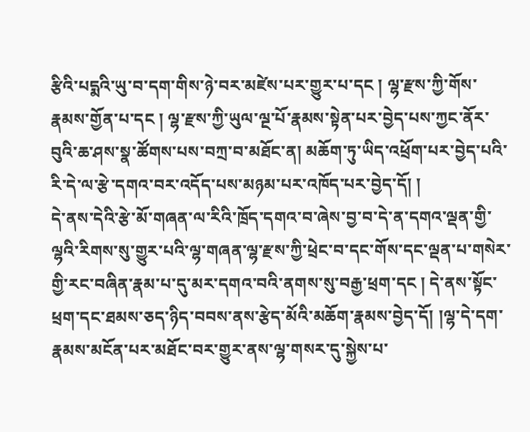རྩིའི་པདྨའི་ཡུ་བ་དག་གིས་ཉེ་བར་མཛེས་པར་གྱུར་པ་དང ། ལྷ་རྫས་ཀྱི་གོས་རྣམས་གྱོན་པ་དང ། ལྷ་རྫས་ཀྱི་ཡུལ་ལྔ་པོ་རྣམས་སྟེན་པར་བྱེད་པས་ཀྱང་ནོར་བུའི་ཆ་ཤས་སྣ་ཚོགས་པས་བཀྲ་བ་མཐོང་ན། མཆོག་ཏུ་ཡིད་འཕྲོག་པར་བྱེད་པའི་རི་དེ་ལ་རྩེ་དགའ་བར་འདོད་པས་མཉམ་པར་འཁོད་པར་བྱེད་དོ། །
དེ་ནས་དེའི་རྩེ་མོ་གཞན་ལ་རིའི་ཁྲོད་དགའ་བ་ཞེས་བྱ་བ་དེ་ན་དགའ་ལྡན་གྱི་ལྷའི་རིགས་སུ་གྱུར་པའི་ལྷ་གཞན་ལྷ་རྫས་ཀྱི་ཕྲེང་བ་དང་གོས་དང་ལྡན་པ་གསེར་གྱི་རང་བཞིན་རྣམ་པ་དུ་མར་དགའ་བའི་ནགས་སུ་བརྒྱ་ཕྲག་དང ། དེ་ནས་སྟོང་ཕྲག་དང་ཐམས་ཅད་ཉིད་བབས་ནས་རྩེད་མོའི་མཆོག་རྣམས་བྱེད་དོ། །ལྷ་དེ་དག་རྣམས་མངོན་པར་མཐོང་བར་གྱུར་ནས་ལྷ་གསར་དུ་སྐྱེས་པ་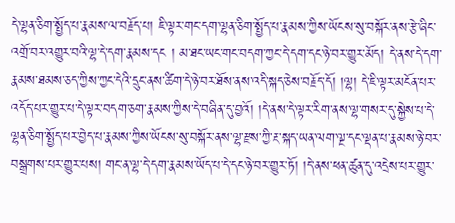དེ་ལྷན་ཅིག་སྤྱོད་པ་རྣམས་ལ་བརྗོད་པ། ཇི་ལྟར་གང་དག་ལྷན་ཅིག་སྤྱོད་པ་རྣམས་ཀྱིས་ཡོངས་སུ་བསྐོར་ནས་རྩེ་ཞིང་འགྲོ་བར་འགྱུར་བའི་ལྷ་དེ་དག་རྣམས་དང ། མ་ཐང་ཡང་གང་བདག་ཀྱང་དེ་དག་དང་ཉེ་བར་གྱུར་མོད། དེ་ནས་དེ་དག་རྣམས་ཐམས་ཅད་ཀྱིས་ཀྱང་དེའི་དྲུང་ནས་ཚིག་དེ་ཉེ་བར་ཐོས་ནས་འདི་སྐད་ཅེས་བརྗོད་དོ། །ལྷ། དེ་ཇི་ལྟར་མངོན་པར་འདོད་པར་གྱུར་པ་དེ་ལྟར་བདག་ཅག་རྣམས་ཀྱིས་དེ་བཞིན་དུ་བྱའོ། །དེ་ནས་དེ་ལྟར་རིག་ནས་ལྷ་གསར་དུ་སྐྱེས་པ་དེ་ལྷན་ཅིག་སྤྱོད་པར་བྱེད་པ་རྣམས་ཀྱིས་ཡོངས་སུ་བསྐོར་ནས་ལྷ་རྫས་ཀྱི་རྔ་སྐད་ཡན་ལག་ལྔ་དང་ལྡན་པ་རྣམས་ཉེ་བར་བསྒྲགས་པར་གྱུར་པས། གང་ན་ལྷ་དེ་དག་རྣམས་ཡོད་པ་དེ་དང་ཉེ་བར་གྱུར་ཏོ། །དེ་ནས་ཕན་ཚུན་དུ་འདྲེས་པར་གྱུར་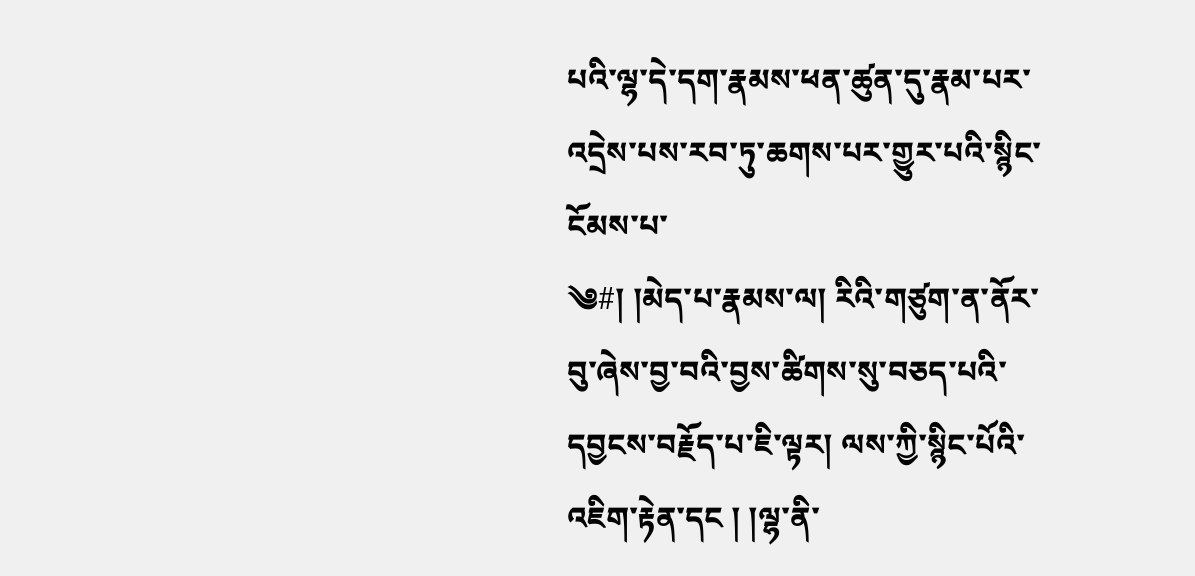པའི་ལྷ་དེ་དག་རྣམས་ཕན་ཚུན་དུ་རྣམ་པར་འདྲེས་པས་རབ་ཏུ་ཆགས་པར་གྱུར་པའི་སྙིང་ངོམས་པ་
༄#། །མེད་པ་རྣམས་ལ། རིའི་གཙུག་ན་ནོར་བུ་ཞེས་བྱ་བའི་བྱས་ཚིགས་སུ་བཅད་པའི་དབྱངས་བརྗོད་པ་ཇི་ལྟར། ལས་ཀྱི་སྙིང་པོའི་འཇིག་རྟེན་དང ། །ལྷ་ནི་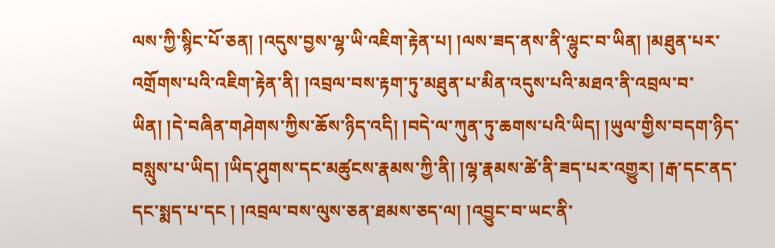ལས་ཀྱི་སྙིང་པོ་ཅན། །འདུས་བྱས་ལྷ་ཡི་འཇིག་རྟེན་པ། །ལས་ཟད་ནས་ནི་ལྷུང་བ་ཡིན། །མཐུན་པར་འགྲོགས་པའི་འཇིག་རྟེན་ནི། །འབྲལ་བས་རྟག་ཏུ་མཐུན་པ་མིན་འདུས་པའི་མཐའ་ནི་འབྲལ་བ་ཡིན། །དེ་བཞིན་གཤེགས་ཀྱིས་ཆོས་ཉིད་འདི། །བདེ་ལ་ཀུན་ཏུ་ཆགས་པའི་ཡིད། །ཡུལ་གྱིས་བདག་ཉིད་བསླུས་པ་ཡིད། །ཡིད་ཤུགས་དང་མཚུངས་རྣམས་ཀྱི་ནི། །ལྷ་རྣམས་ཚེ་ནི་ཟད་པར་འགྱུར། །རྒ་དང་ནད་དང་སྨད་པ་དང ། །འབྲལ་བས་ལུས་ཅན་ཐམས་ཅད་ལ། །འབྱུང་བ་ཡང་ནི་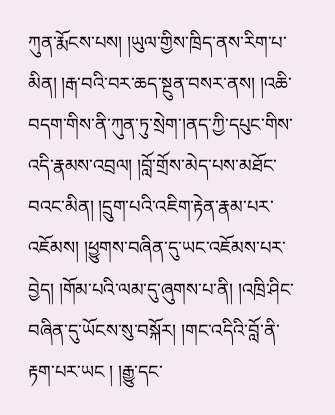ཀུན་རྨོངས་པས། །ཡུལ་གྱིས་ཁྲིད་ནས་རིག་པ་མིན། །རྒ་བའི་བར་ཆད་སྔུན་བསར་ནས། །འཆི་བདག་གིས་ནི་ཀུན་ཏུ་སྲེག་།ནད་ཀྱི་དཔུང་གིས་འདི་རྣམས་འབྲལ། །བློ་གྲོས་མེད་པས་མཐོང་བའང་མིན། །དྲུག་པའི་འཇིག་རྟེན་རྣམ་པར་འཇོམས། །ཕྱུགས་བཞིན་དུ་ཡང་འཇོམས་པར་བྱེད། །གོམ་པའི་ལམ་དུ་ཞུགས་པ་ནི། །འཁྲི་ཤིང་བཞིན་དུ་ཡོངས་སུ་བསྐོར། །གང་འདིའི་བློ་ནི་རྟག་པར་ཡང ། །རྒྱུ་དང་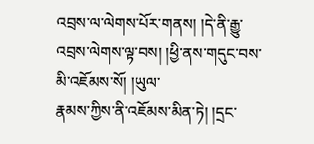འབྲས་ལ་ལེགས་པོར་གནས། །དེ་ནི་རྒྱུ་འབྲས་ལེགས་ལྟ་བས། །ཕྱི་ནས་གདུང་བས་མི་འཇོམས་སོ། །ཡུལ་
རྣམས་ཀྱིས་ནི་འཇོམས་མིན་ཏེ། །དྲང་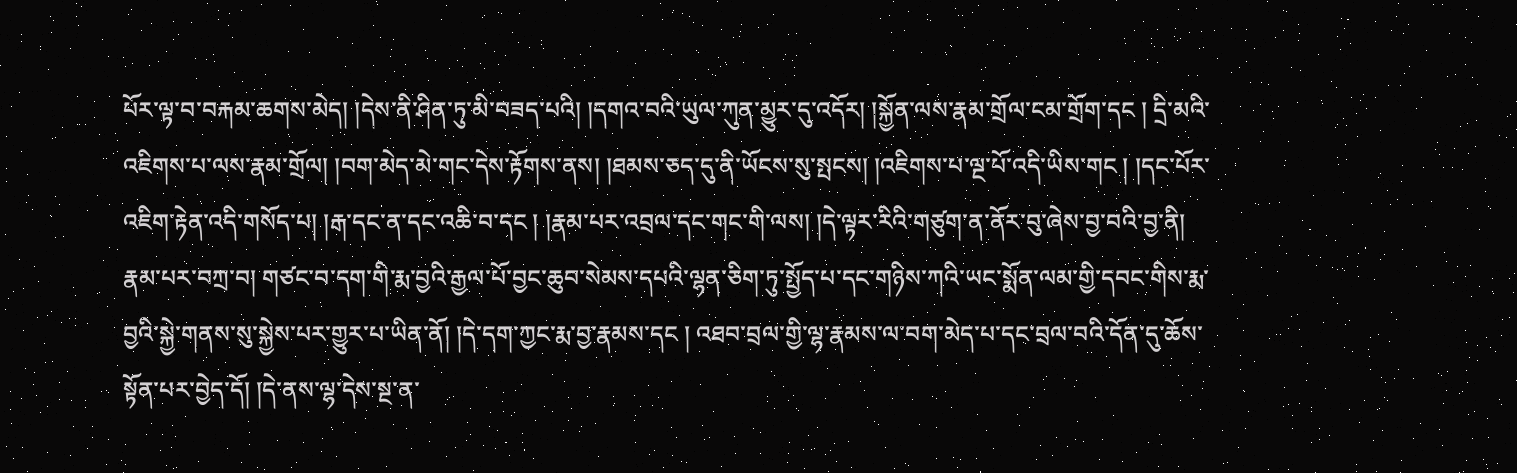པོར་ལྟ་བ་བརྐམ་ཆགས་མེད། །དེས་ནི་ཤིན་ཏུ་མི་བཟད་པའི། །དགའ་བའི་ཡུལ་ཀུན་མྱུར་དུ་འདོར། །སྐྱོན་ལས་རྣམ་གྲོལ་ངམ་གྲོག་དང ། དྲི་མའི་འཇིགས་པ་ལས་རྣམ་གྲོལ། །བག་མེད་མེ་གང་དེས་རྟོགས་ནས། །ཐམས་ཅད་དུ་ནི་ཡོངས་སུ་སྤངས། །འཇིགས་པ་ལྔ་པོ་འདི་ཡིས་གང ། །དང་པོར་འཇིག་རྟེན་འདི་གསོད་པ། །རྒ་དང་ན་དང་འཆི་བ་དང ། །རྣམ་པར་འབྲལ་དང་གང་གི་ལས། །དེ་ལྟར་རིའི་གཙུག་ན་ནོར་བུ་ཞེས་བྱ་བའི་བྱ་ནི། རྣམ་པར་བཀྲ་བ། གཙང་བ་དག་གི་རྨ་བྱའི་རྒྱལ་པོ་བྱང་ཆུབ་སེམས་དཔའི་ལྷན་ཅིག་ཏུ་སྤྱོད་པ་དང་གཉིས་ཀའི་ཡང་སྨོན་ལམ་གྱི་དབང་གིས་རྨ་བྱའི་སྐྱེ་གནས་སུ་སྐྱེས་པར་གྱུར་པ་ཡིན་ནོ། །དེ་དག་ཀྱང་རྨ་བྱ་རྣམས་དང ། འཐབ་བྲལ་གྱི་ལྷ་རྣམས་ལ་བག་མེད་པ་དང་བྲལ་བའི་དོན་དུ་ཆོས་སྟོན་པར་བྱེད་དོ། །དེ་ནས་ལྷ་དེས་སྔ་ན་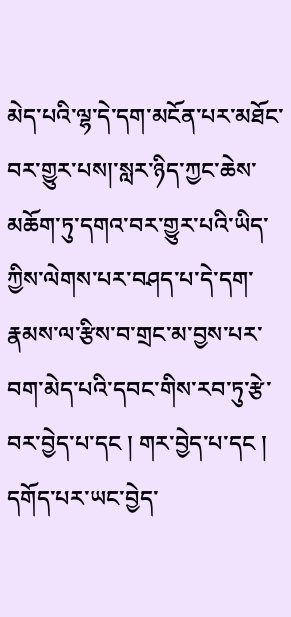མེད་པའི་ལྷ་དེ་དག་མངོན་པར་མཐོང་བར་གྱུར་པས།་སླར་ཉིད་ཀྱང་ཆེས་མཆོག་ཏུ་དགའ་བར་གྱུར་པའི་ཡིད་ཀྱིས་ལེགས་པར་བཤད་པ་དེ་དག་རྣམས་ལ་རྩིས་བ་གྲང་མ་བྱས་པར་བག་མེད་པའི་དབང་གིས་རབ་ཏུ་རྩེ་བར་བྱེད་པ་དང ། གར་བྱེད་པ་དང ། དགོད་པར་ཡང་བྱེད་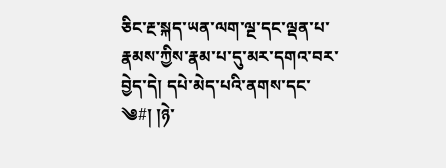ཅིང་རྔ་སྐད་ཡན་ལག་ལྔ་དང་ལྡན་པ་རྣམས་ཀྱིས་རྣམ་པ་དུ་མར་དགའ་བར་བྱེད་དེ། དཔེ་མེད་པའི་ནགས་དང་
༄#། །ཉེ་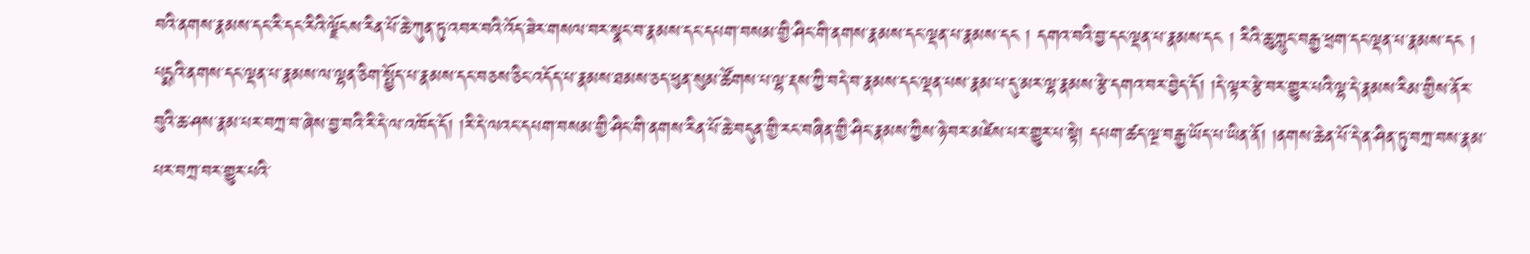བའི་ནགས་རྣམས་དང་རི་དང་རིའི་ལྗོངས་རིན་པོ་ཆེ་ཀུན་ཏུ་འབར་བའི་འོད་ཟེར་གསལ་བར་སྣང་བ་རྣམས་དང་དཔག་བསམ་གྱི་ཤིང་གི་ནགས་རྣམས་དང་ལྡན་པ་རྣམས་དང ། དགའ་བའི་བྱ་དང་ལྡན་པ་རྣམས་དང ། རིའི་ཆུ་ཀླུང་བརྒྱ་ཕྲག་དང་ལྡན་པ་རྣམས་དང ། པདྨའི་ནགས་དང་ལྡན་པ་རྣམས་ལ་ལྷན་ཅིག་སྤྱོད་པ་རྣམས་དང་བཅས་ཅིང་འདོད་པ་རྣམས་ཐམས་ཅད་ཕུན་སུམ་ཚོགས་པ་ལྷ་རྡས་ཀྱི་བདེ་བ་རྣམས་དང་ལྡན་པས་རྣམ་པ་དུ་མར་ལྷ་རྣམས་རྩེ་དགའ་བར་བྱེད་དོ། །དེ་ལྟར་རྩེ་བར་གྱུར་པའི་ལྷ་དེ་རྣམས་རིམ་གྱིས་ནོར་བུའི་ཆ་ཤས་རྣམ་པར་བཀྲ་བ་ཞེས་བྱ་བའི་རི་དེ་ལ་འཁོད་དོ། །རི་དེ་ལའང་དཔག་བསམ་གྱི་ཤིང་གི་ནགས་རིན་པོ་ཆེ་བདུན་གྱི་རང་བཞིན་གྱི་ཤིང་རྣམས་ཀྱིས་ཉེ་བར་མཛེས་པར་གྱུར་པ་སྟེ། དཔག་ཚད་ལྔ་བརྒྱ་ཡོད་པ་ཡིན་ནོ། །ནགས་ཆེན་པོ་དེ་ན་ཤིན་ཏུ་བཀྲ་བས་རྣམ་པར་བཀྲ་བར་གྱུར་པའི་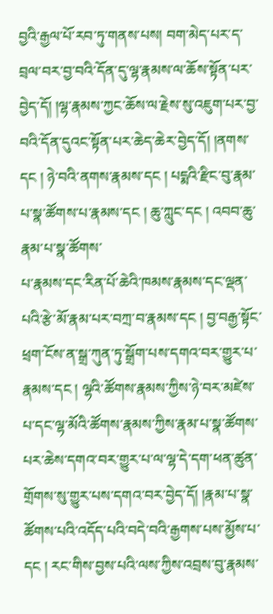བྱའི་རྒྱལ་པོ་རབ་ཏུ་གནས་པས། བག་མེད་པར་ད་བྲལ་བར་བྱ་བའི་དོན་དུ་ལྷ་རྣམས་ལ་ཆོས་སྟོན་པར་བྱེད་དོ། །ལྷ་རྣམས་ཀྱང་ཆོས་ལ་རྗེས་སུ་འཇུག་པར་བྱ་བའི་དོན་དུའང་སྟོན་པར་ཆེད་ཆེར་བྱེད་དོ། །ནགས་དང ། ཉེ་བའི་ནགས་རྣམས་དང ། པདྨའི་རྫིང་བུ་རྣམ་པ་སྣ་ཚོགས་པ་རྣམས་དང ། ཆུ་ཀླུང་དང ། འབབ་ཆུ་རྣམ་པ་སྣ་ཚོགས་
པ་རྣམས་དང་རིན་པོ་ཆེའི་ཁམས་རྣམས་དང་ལྡན་པའི་རྩེ་མོ་རྣམ་པར་བཀྲ་བ་རྣམས་དང ། བྱ་བརྒྱ་སྟོང་ཕྲག་ངོས་ན་སྒྲ་ཀུན་ཏུ་སྒྲོག་པས་དགའ་བར་གྱུར་པ་རྣམས་དང ། ལྷའི་ཚོགས་རྣམས་ཀྱིས་ཉེ་བར་མཛེས་པ་དང་ལྷ་མོའི་ཚོགས་རྣམས་ཀྱིས་རྣམ་པ་སྣ་ཚོགས་པར་ཆེས་དགའ་བར་གྱུར་པ་ལ་ལྷ་དེ་དག་ཕན་ཚུན་གྲོགས་སུ་གྱུར་པས་དགའ་བར་བྱེད་དོ། །རྣམ་པ་སྣ་ཚོགས་པའི་འདོད་པའི་བདེ་བའི་རྒྱགས་པས་མྱོས་པ་དང ། རང་གིས་བྱས་པའི་ལས་ཀྱིས་འབྲས་བུ་རྣམས་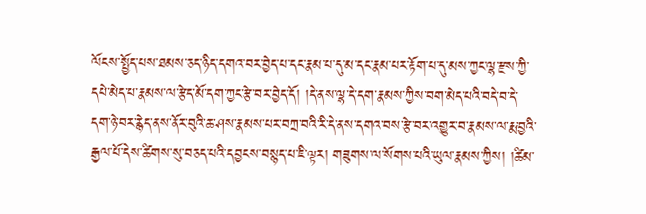ལོངས་སྤྱོད་པས་ཐམས་ཅད་ཉིད་དགའ་བར་བྱེད་པ་དང་རྣམ་པ་དུ་མ་དང་རྣམ་པར་རྟོག་པ་དུ་མས་ཀྱང་ལྷ་རྫས་ཀྱི་དཔེ་མེད་པ་རྣམས་ལ་རྩེད་མོ་དག་ཀྱང་རྩེ་བར་བྱེད་དོ། །དེ་ནས་ལྷ་དེ་དག་རྣམས་ཀྱིས་བག་མེད་པའི་བདེ་བ་དེ་དག་ཉེ་བར་རྙེད་ནས་ནོར་བུའི་ཆ་ཤས་རྣམས་པར་བཀྲ་བའི་རི་དེ་ནས་དགའ་བས་རྩེ་བར་འགྱུར་བ་རྣམས་ལ་རྨ་བྱའི་རྒྱལ་པོ་དེས་ཚིགས་སུ་བཅད་པའི་དབྱངས་བསྙད་པ་ཇི་ལྟར། གཟུགས་ལ་སོགས་པའི་ཡུལ་རྣམས་ཀྱིས། །ཚིམ་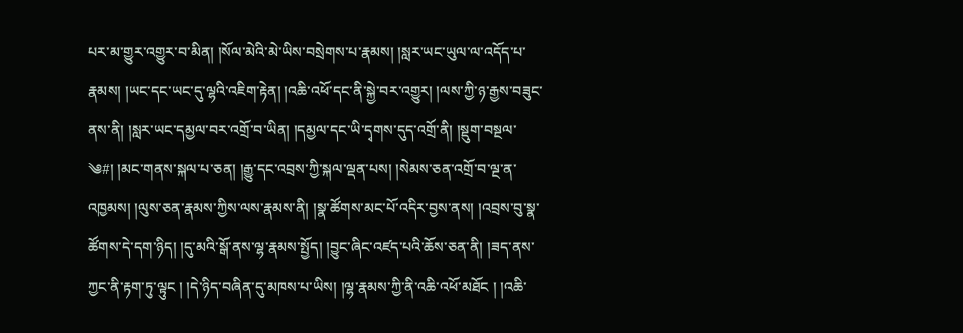པར་མ་གྱུར་འགྱུར་བ་མིན། །སོལ་མེའི་མེ་ཡིས་བསྲེགས་པ་རྣམས། །སླར་ཡང་ཡུལ་ལ་འདོད་པ་རྣམས། །ཡང་དང་ཡང་དུ་ལྷའི་འཇིག་རྟེན། །འཆི་འཕོ་དང་ནི་སྐྱེ་བར་འགྱུར། །ལས་ཀྱི་ཉ་རྒྱས་བཟུང་ནས་ནི། །སླར་ཡང་དམྱལ་བར་འགྲོ་བ་ཡིན། །དམྱལ་དང་ཡི་དྭགས་དུད་འགྲོ་ནི། །སྡུག་བསྔལ་
༄#། །མང་གནས་སྐལ་པ་ཅན། །རྒྱུ་དང་འབྲས་ཀྱི་སྐལ་ལྡན་པས། །སེམས་ཅན་འགྲོ་བ་ལྔ་ན་འཁྱམས། །ལུས་ཅན་རྣམས་ཀྱིས་ལས་རྣམས་ནི། །སྣ་ཚོགས་མང་པོ་འདིར་བྱས་ནས། །འབྲས་བུ་སྣ་ཚོགས་དེ་དག་ཉིད། །དུ་མའི་སྒོ་ནས་ལྷ་རྣམས་སྤྱོད། །བྱུང་ཞིང་འཛད་པའི་ཆོས་ཅན་ནི། །ཟད་ནས་ཀྱང་ནི་རྟག་ཏུ་ལྟུང ། །དེ་ཉིད་བཞིན་དུ་མཁས་པ་ཡིས། །ལྷ་རྣམས་ཀྱི་ནི་འཆི་འཕོ་མཐོང ། །འཆི་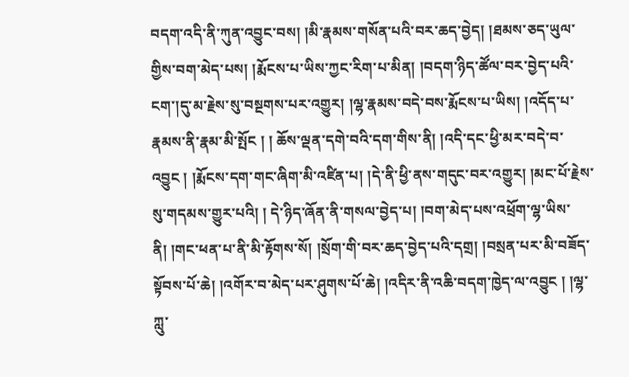བདག་འདི་ནི་ཀུན་འབྱུང་བས། །མི་རྣམས་གསོན་པའི་བར་ཆད་བྱེད། །ཐམས་ཅད་ཡུལ་གྱིས་བག་མེད་པས། །རྨོངས་པ་ཡིས་ཀྱང་རིག་པ་མིན། །བདག་ཉིད་ཚོལ་བར་བྱེད་པའི་ངག་།དུ་མ་རྗེས་སུ་བསྔགས་པར་འགྱུར། །ལྷ་རྣམས་བདེ་བས་རྨོངས་པ་ཡིས། །འདོད་པ་རྣམས་ནི་རྣམ་མི་སྤོང ། ། ཆོས་ལྡན་དགེ་བའི་དག་གིས་ནི། །འདི་དང་ཕྱི་མར་བདེ་བ་འབྱུང ། །རྨོངས་དག་གང་ཞིག་མི་འཛིན་པ། །དེ་ནི་ཕྱི་ནས་གདུང་བར་འགྱུར། །མང་པོ་རྗེས་སུ་གདམས་གྱུར་པའི། ། དེ་ཉིད་ཞོན་ནི་གསལ་བྱེད་པ། །བག་མེད་པས་འཕྲོག་ལྷ་ཡིས་ནི། །གང་ཕན་པ་ནི་མི་རྟོགས་སོ། །སྲོག་གི་བར་ཆད་བྱེད་པའི་དགྲ། །བསྲན་པར་མི་བཟོད་སྟོབས་པོ་ཆེ། །འགོར་བ་མེད་པར་ཤུགས་པོ་ཆེ། །འདིར་ནི་འཆི་བདག་ཁྱེད་ལ་འབྱུང ། །ལྷ་ཀླུ་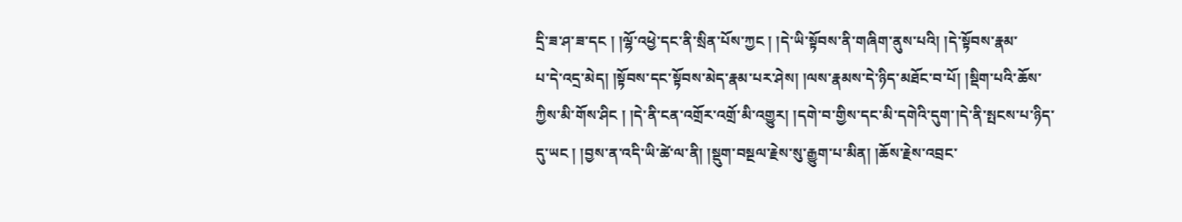དྲི་ཟ་ཤ་ཟ་དང ། །ལྷོ་འཕྱེ་དང་ནི་སྲིན་པོས་ཀྱང ། །དེ་ཡི་སྟོབས་ནི་གཞིག་ནུས་པའི། །དེ་སྟོབས་རྣམ་
པ་དེ་འདྲ་མེད། །སྟོབས་དང་སྟོབས་མེད་རྣམ་པར་ཤེས། །ལས་རྣམས་དེ་ཉིད་མཐོང་བ་པོ། །སྡིག་པའི་ཆོས་ཀྱིས་མི་གོས་ཤིང ། །དེ་ནི་ངན་འགྲོར་འགྲོ་མི་འགྱུར། །དགེ་བ་གྱིས་དང་མི་དགེའི་དུག་།དེ་ནི་སྤངས་པ་ཉིད་དུ་ཡང ། །བྱས་ན་འདི་ཡི་ཚེ་ལ་ནི། །སྡུག་བསྔལ་རྗེས་སུ་རྒྱུག་པ་མིན། །ཆོས་རྗེས་འབྲང་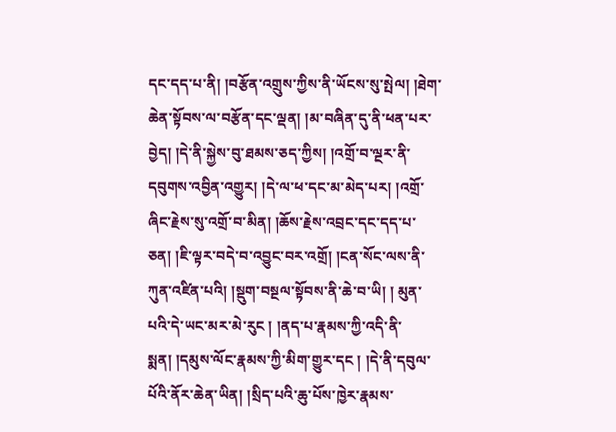དང་དད་པ་ནི། །བརྩོན་འགྲུས་ཀྱིས་ནི་ཡོངས་སུ་སྤེལ། །ཐེག་ཆེན་སྟོབས་ལ་བརྩོན་དང་ལྡན། །མ་བཞིན་དུ་ནི་ཕན་པར་བྱེད། །དེ་ནི་སྐྱེས་བུ་ཐམས་ཅད་ཀྱིས། །འགྲོ་བ་ལྔར་ནི་དབུགས་འབྱིན་འགྱུར། །དེ་ལ་ཕ་དང་མ་མེད་པར། །འགྲོ་ཞིང་རྗེས་སུ་འགྲོ་བ་མིན། །ཆོས་རྗེས་འབྲང་དང་དད་པ་ཅན། །ཇི་ལྟར་བདེ་བ་འབྱུང་བར་འགྲོ། །ངན་སོང་ལས་ནི་ཀུན་འཛིན་པའི། །སྡུག་བསྔལ་སྟོབས་ནི་ཆེ་བ་ཡི། ། མུན་པའི་དེ་ཡང་མར་མེ་རུང ། །ནད་པ་རྣམས་ཀྱི་འདི་ནི་སྨན། །དམུས་ལོང་རྣམས་ཀྱི་མིག་གྱུར་དང ། །དེ་ནི་དབུལ་པོའི་ནོར་ཆེན་ཡིན། །སྲིད་པའི་ཆུ་པོས་ཁྱེར་རྣམས་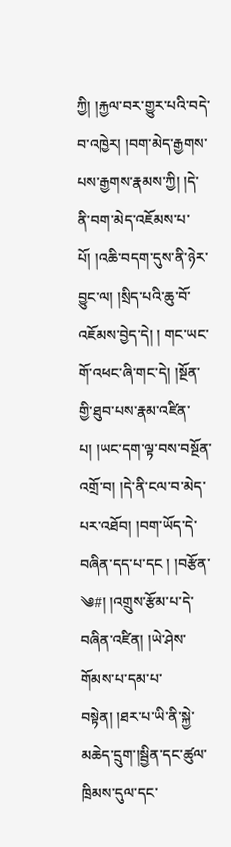ཀྱི། །རྐྱལ་བར་གྱུར་པའི་བདེ་བ་འཁྱེར། །བག་མེད་རྒྱགས་པས་རྒྱགས་རྣམས་ཀྱི། །དེ་ནི་བག་མེད་འཇོམས་པ་པོ། །འཆི་བདག་དུས་ནི་ཉེར་བྱུང་ལ། །སྲིད་པའི་ཆུ་བོ་འཇོམས་བྱེད་དེ། ། གང་ཡང་གོ་འཕང་ཞི་གང་དེ། །སྔོན་གྱི་ཐུབ་པས་རྣམ་འཛིན་པ། །ཡང་དག་ལྟ་བས་བསྔོན་འགྲོ་བ། །དེ་ནི་ངལ་བ་མེད་པར་འཐོབ། །བག་ཡོད་དེ་བཞིན་དད་པ་དང ། །བརྩོན་
༄#། །འགྲུས་རྩོམ་པ་དེ་བཞིན་འཛིན། །ཡེ་ཤེས་གོམས་པ་དམ་པ་བསྟེན། །ཐར་པ་ཡི་ནི་སྐྱེ་མཆེད་དྲུག་།སྦྱིན་དང་ཚུལ་ཁྲིམས་དུལ་དང་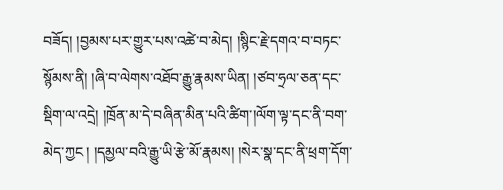བཟོད། །བྱམས་པར་གྱུར་པས་འཚེ་བ་མེད། །སྙིང་རྗེ་དགའ་བ་བཏང་སྙོམས་ནི། །ཞི་བ་ལེགས་འཐོབ་རྒྱུ་རྣམས་ཡིན། །ཙབ་ཧྲལ་ཅན་དང་སྡིག་ལ་འདྲེ། །ཁྲོན་མ་དེ་བཞིན་མིན་པའི་ཚིག་།ལོག་ལྟ་དང་ནི་བག་མེད་ཀྱང ། །དམྱལ་བའི་རྒྱུ་ཡི་རྩེ་མོ་རྣམས། །སེར་སྣ་དང་ནི་ཕྲག་དོག་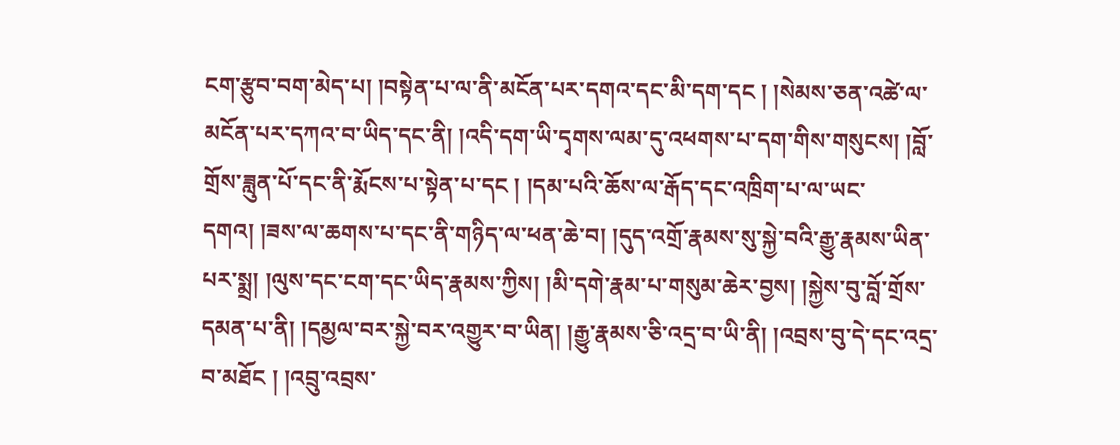ངག་རྩུབ་བག་མེད་པ། །བསྟེན་པ་ལ་ནི་མངོན་པར་དགའ་དང་མི་དག་དང ། །སེམས་ཅན་འཚེ་ལ་མངོན་པར་དཀའ་བ་ཡིད་དང་ནི། །འདི་དག་ཡི་དྭགས་ལམ་དུ་འཕགས་པ་དག་གིས་གསུངས། །བློ་གྲོས་ཟླུན་པོ་དང་ནི་རྨོངས་པ་སྟེན་པ་དང ། །དམ་པའི་ཆོས་ལ་རྒོད་དང་འཁྲིག་པ་ལ་ཡང་དགའ། །ཟས་ལ་ཆགས་པ་དང་ནི་གཉིད་ལ་ཕན་ཆེ་བ། །དུད་འགྲོ་རྣམས་སུ་སྐྱེ་བའི་རྒྱུ་རྣམས་ཡིན་པར་སྨྲ། །ལུས་དང་ངག་དང་ཡིད་རྣམས་ཀྱིས། །མི་དགེ་རྣམ་པ་གསུམ་ཆེར་བྱས། །སྐྱེས་བུ་བློ་གྲོས་དམན་པ་ནི། །དམྱལ་བར་སྐྱེ་བར་འགྱུར་བ་ཡིན། །རྒྱུ་རྣམས་ཅི་འདྲ་བ་ཡི་ནི། །འབྲས་བུ་དེ་དང་འདྲ་བ་མཐོང ། །འབྲུ་འབྲས་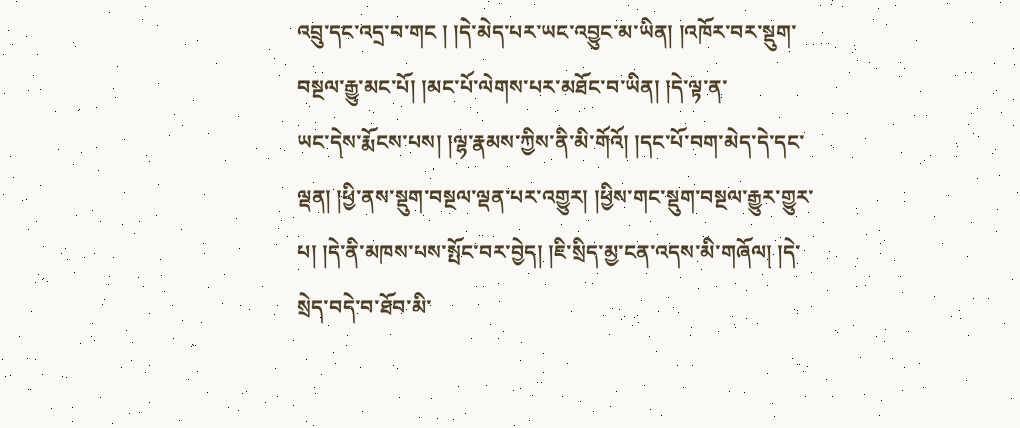འབྲུ་དང་འདྲ་བ་གང ། །དེ་མེད་པར་ཡང་འབྱུང་མ་ཡིན། །འཁོར་བར་སྡུག་བསྔལ་རྒྱུ་མང་པོ། །མང་པོ་ལེགས་པར་མཐོང་བ་ཡིན། །དེ་ལྟ་ན་
ཡང་དེས་རྨོངས་པས། །ལྷ་རྣམས་ཀྱིས་ནི་མི་གོའོ། །དང་པོ་བག་མེད་དེ་དང་ལྡན། །ཕྱི་ནས་སྡུག་བསྔལ་ལྡན་པར་འགྱུར། །ཕྱིས་གང་སྡུག་བསྔལ་རྒྱུར་གྱུར་པ། །དེ་ནི་མཁས་པས་སྤོང་བར་བྱེད། །ཇི་སྲིད་མྱ་ངན་འདས་མི་གཞོལ། །དེ་སྲེད་བདེ་བ་ཐོབ་མི་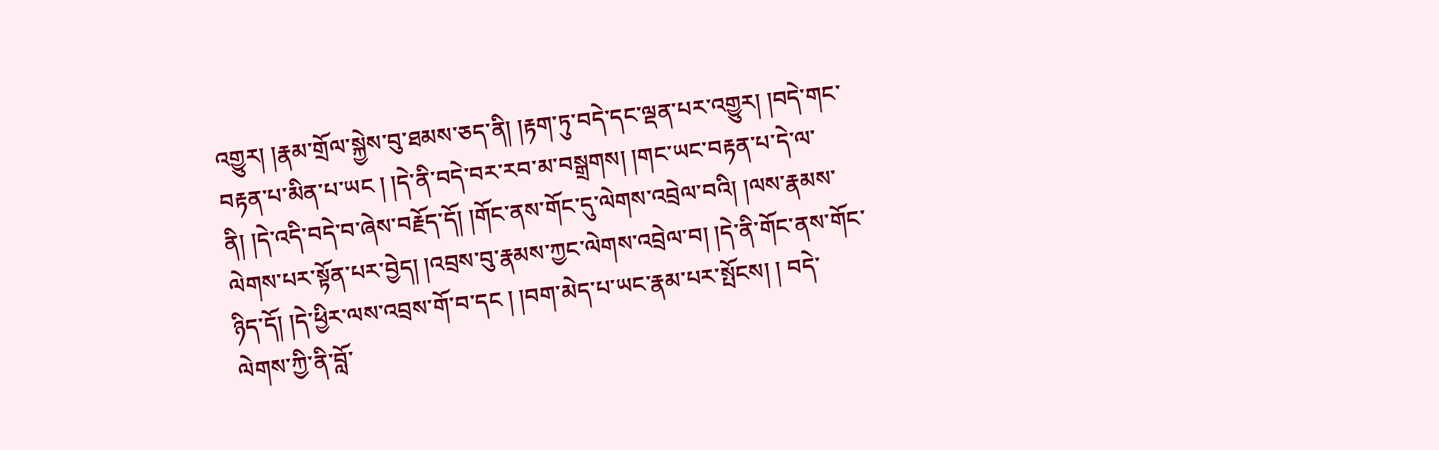འགྱུར། །རྣམ་གྲོལ་སྐྱེས་བུ་ཐམས་ཅད་ནི། །རྟག་ཏུ་བདེ་དང་ལྡན་པར་འགྱུར། །བདེ་གང་བརྟན་པ་མིན་པ་ཡང ། །དེ་ནི་བདེ་བར་རབ་མ་བསྒྲགས། །གང་ཡང་བརྟན་པ་དེ་ལ་ནི། །དེ་འདི་བདེ་བ་ཞེས་བརྗོད་དོ། །གོང་ནས་གོང་དུ་ལེགས་འབྲེལ་བའི། །ལས་རྣམས་ལེགས་པར་སྟོན་པར་བྱེད། །འབྲས་བུ་རྣམས་ཀྱང་ལེགས་འབྲེལ་བ། །དེ་ནི་གོང་ནས་གོང་ཉིད་དོ། །དེ་ཕྱིར་ལས་འབྲས་གོ་བ་དང ། །བག་མེད་པ་ཡང་རྣམ་པར་སྤོངས། ། བདེ་ལེགས་ཀྱི་ནི་བློ་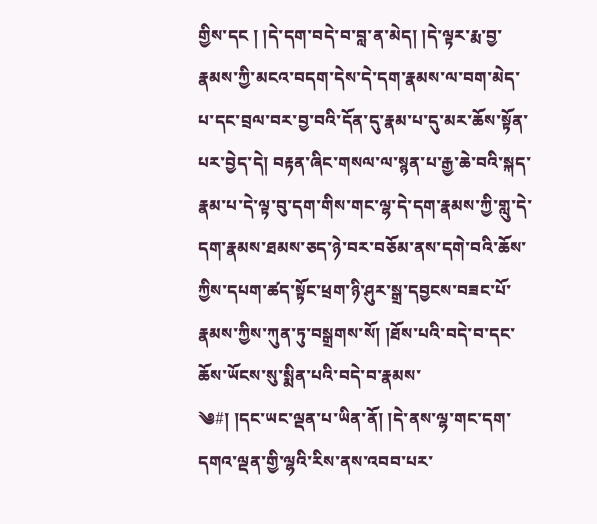གྱིས་དང ། །དེ་དག་བདེ་བ་བླ་ན་མེད། །དེ་ལྟར་རྨ་བྱ་རྣམས་ཀྱི་མངའ་བདག་དེས་དེ་དག་རྣམས་ལ་བག་མེད་པ་དང་བྲལ་བར་བྱ་བའི་དོན་དུ་རྣམ་པ་དུ་མར་ཆོས་སྟོན་པར་བྱེད་དེ། བརྟན་ཞིང་གསལ་ལ་སྙན་པ་རྒྱ་ཆེ་བའི་སྐད་རྣམ་པ་དེ་ལྟ་བུ་དག་གིས་གང་ལྷ་དེ་དག་རྣམས་ཀྱི་གླུ་དེ་དག་རྣམས་ཐམས་ཅད་ཉེ་བར་བཅོམ་ནས་དགེ་བའི་ཆོས་ཀྱིས་དཔག་ཚད་སྟོང་ཕྲག་ཉི་ཤུར་སྒྲ་དབྱངས་བཟང་པོ་རྣམས་ཀྱིས་ཀུན་ཏུ་བསྒྲགས་སོ། །ཐོས་པའི་བདེ་བ་དང་ཆོས་ཡོངས་སུ་སྨིན་པའི་བདེ་བ་རྣམས་
༄#། །དང་ཡང་ལྡན་པ་ཡིན་ནོ། །དེ་ནས་ལྷ་གང་དག་དགའ་ལྡན་གྱི་ལྷའི་རིས་ནས་འབབ་པར་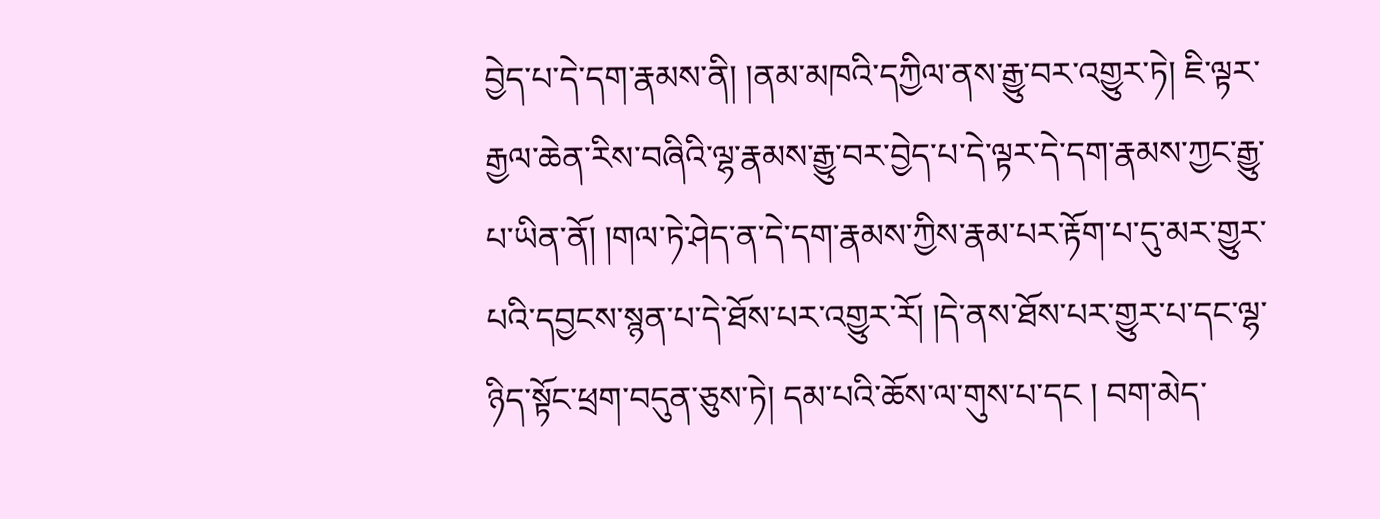བྱེད་པ་དེ་དག་རྣམས་ནི། །ནམ་མཁའི་དཀྱིལ་ནས་རྒྱུ་བར་འགྱུར་ཏེ། ཇི་ལྟར་རྒྱལ་ཆེན་རིས་བཞིའི་ལྷ་རྣམས་རྒྱུ་བར་བྱེད་པ་དེ་ལྟར་དེ་དག་རྣམས་ཀྱང་རྒྱུ་པ་ཡིན་ནོ། །གལ་ཏེ་ཤེད་ན་དེ་དག་རྣམས་ཀྱིས་རྣམ་པར་རྟོག་པ་དུ་མར་གྱུར་པའི་དབྱངས་སྙན་པ་དེ་ཐོས་པར་འགྱུར་རོ། །དེ་ནས་ཐོས་པར་གྱུར་པ་དང་ལྷ་ཉིད་སྟོང་ཕྲག་བདུན་ཅུས་ཏེ། དམ་པའི་ཆོས་ལ་གུས་པ་དང ། བག་མེད་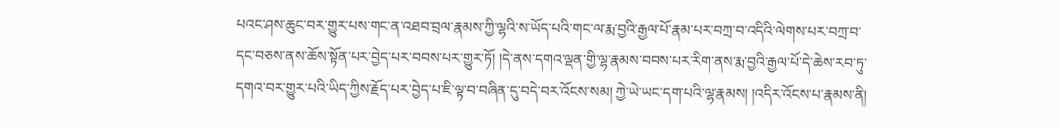པའང་ཤས་ཆུང་བར་གྱུར་པས་གང་ན་འཐབ་བྲལ་རྣམས་ཀྱི་ལྷའི་ས་ཡོད་པའི་གང་ལ་རྨ་བྱའི་རྒྱལ་པོ་རྣམ་པར་བཀྲ་བ་འདིའི་ལེགས་པར་བཀྲ་བ་དང་བཅས་ནས་ཆོས་སྟོན་པར་བྱེད་པར་བབས་པར་གྱུར་ཏོ། །དེ་ནས་དགའ་ལྡན་གྱི་ལྷ་རྣམས་བབས་པར་རིག་ནས་རྨ་བྱའི་རྒྱལ་པོ་དེ་ཆེས་རབ་ཏུ་དགའ་བར་གྱུར་པའི་ཡིད་ཀྱིས་རྗོད་པར་བྱེད་པ་ཇི་ལྟ་བ་བཞིན་དུ་བདེ་བར་འོངས་སམ། ཀྱེ་ཡེ་ཡང་དག་པའི་ལྷ་རྣམས། །འདིར་འོངས་པ་རྣམས་ནི།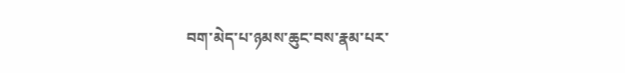བག་མེད་པ་ཉམས་ཆུང་བས་རྣམ་པར་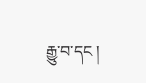རྒྱུ་བ་དང །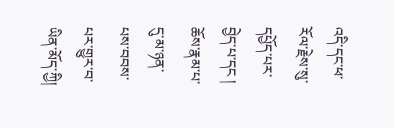འདི་དང་ཕ་རོལ་རྗེས་སུ་དཔྱོད་པར་བྱེད་པ་དང ། ཆོས་རྣམ་པ་དུ་མ་ཉན་པས་བབས་པར་གྱུར་བ་ཡིན་མོད་ཀྱི།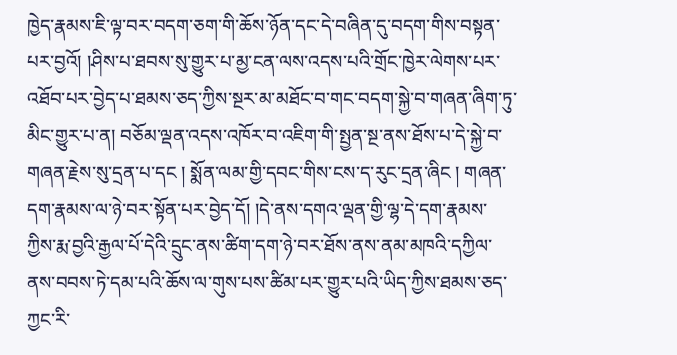ཁྱེད་རྣམས་ཇི་ལྟ་བར་བདག་ཅག་གི་ཆོས་ཉོན་དང་དེ་བཞིན་དུ་བདག་གིས་བསྟན་
པར་བྱའོ། །ཤིས་པ་ཐབས་སུ་གྱུར་པ་མྱ་ངན་ལས་འདས་པའི་གྲོང་ཁྱེར་ལེགས་པར་འཐོབ་པར་བྱེད་པ་ཐམས་ཅད་ཀྱིས་སྔར་མ་མཐོང་བ་གང་བདག་སྐྱེ་བ་གཞན་ཞིག་ཏུ་མིང་གྱུར་པ་ན། བཅོམ་ལྡན་འདས་འཁོར་བ་འཇིག་གི་སྤྱན་སྔ་ནས་ཐོས་པ་དེ་སྐྱེ་བ་གཞན་རྗེས་སུ་དྲན་པ་དང ། སྨོན་ལམ་གྱི་དབང་གིས་ངས་ད་རུང་དྲན་ཞིང ། གཞན་དག་རྣམས་ལ་ཉེ་བར་སྟོན་པར་བྱེད་དོ། །དེ་ནས་དགའ་ལྡན་གྱི་ལྷ་དེ་དག་རྣམས་ཀྱིས་རྨ་བྱའི་རྒྱལ་པོ་དེའི་དྲུང་ནས་ཚིག་དག་ཉེ་བར་ཐོས་ནས་ནམ་མཁའི་དཀྱིལ་ནས་བབས་ཏེ་དམ་པའི་ཆོས་ལ་གུས་པས་ཚིམ་པར་གྱུར་པའི་ཡིད་ཀྱིས་ཐམས་ཅད་ཀྱང་རི་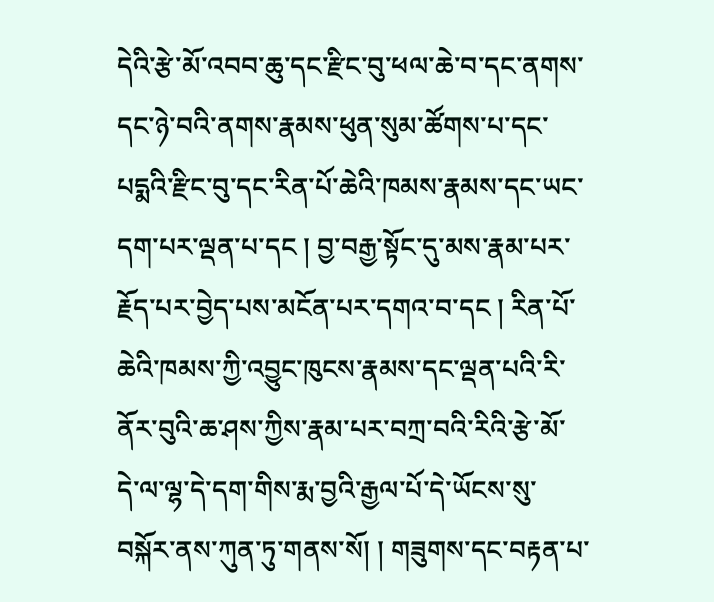དེའི་རྩེ་མོ་འབབ་ཆུ་དང་རྫིང་བུ་ཕལ་ཆེ་བ་དང་ནགས་དང་ཉེ་བའི་ནགས་རྣམས་ཕུན་སུམ་ཚོགས་པ་དང་པདྨའི་རྫིང་བུ་དང་རིན་པོ་ཆེའི་ཁམས་རྣམས་དང་ཡང་དག་པར་ལྡན་པ་དང ། བྱ་བརྒྱ་སྟོང་དུ་མས་རྣམ་པར་རྗོད་པར་བྱེད་པས་མངོན་པར་དགའ་བ་དང ། རིན་པོ་ཆེའི་ཁམས་ཀྱི་འབྱུང་ཁུངས་རྣམས་དང་ལྡན་པའི་རི་ནོར་བུའི་ཆ་ཤས་ཀྱིས་རྣམ་པར་བཀྲ་བའི་རིའི་རྩེ་མོ་དེ་ལ་ལྷ་དེ་དག་གིས་རྨ་བྱའི་རྒྱལ་པོ་དེ་ཡོངས་སུ་བསྐོར་ནས་ཀུན་ཏུ་གནས་སོ། ། གཟུགས་དང་བརྟན་པ་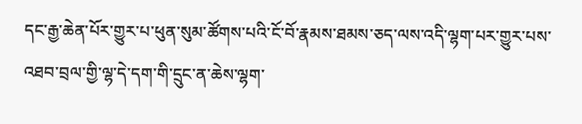དང་རྒྱ་ཆེན་པོར་གྱུར་པ་ཕུན་སུམ་ཚོགས་པའི་ངོ་བོ་རྣམས་ཐམས་ཅད་ལས་འདི་ལྷག་པར་གྱུར་པས་འཐབ་བྲལ་གྱི་ལྷ་དེ་དག་གི་དྲུང་ན་ཆེས་ལྷག་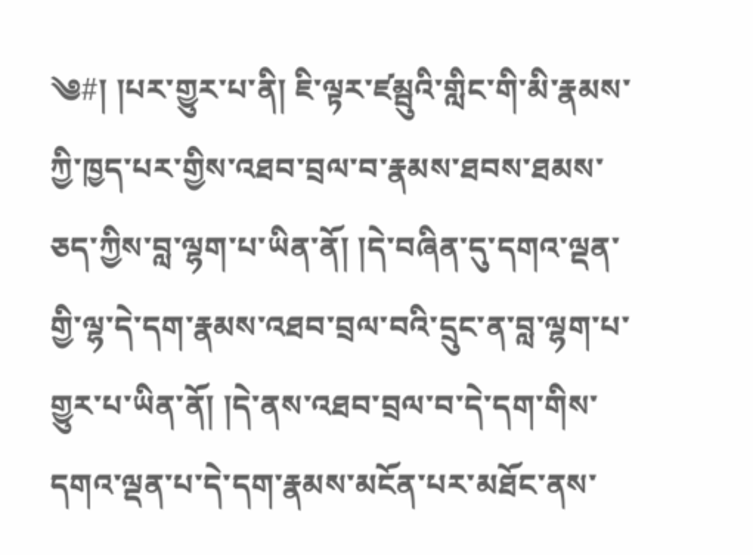༄#། །པར་གྱུར་པ་ནི། ཇི་ལྟར་ཛམྦུའི་གླིང་གི་མི་རྣམས་ཀྱི་ཁྱད་པར་གྱིས་འཐབ་བྲལ་བ་རྣམས་ཐབས་ཐམས་ཅད་ཀྱིས་བླ་ལྷག་པ་ཡིན་ནོ། །དེ་བཞིན་དུ་དགའ་ལྡན་གྱི་ལྷ་དེ་དག་རྣམས་འཐབ་བྲལ་བའི་དྲུང་ན་བླ་ལྷག་པ་གྱུར་པ་ཡིན་ནོ། །དེ་ནས་འཐབ་བྲལ་བ་དེ་དག་གིས་དགའ་ལྡན་པ་དེ་དག་རྣམས་མངོན་པར་མཐོང་ནས་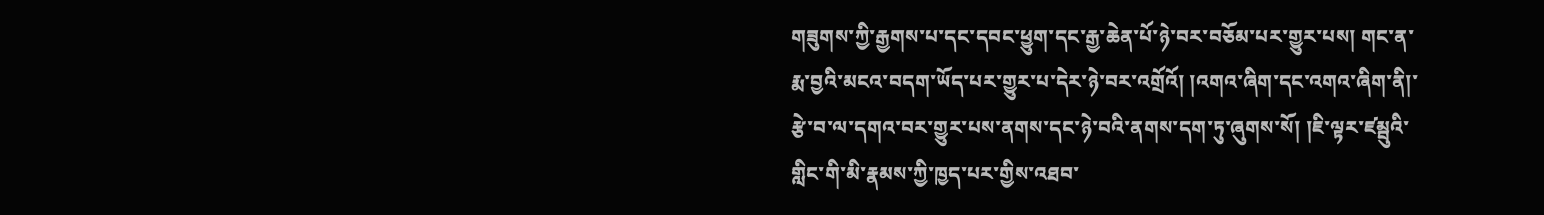གཟུགས་ཀྱི་རྒྱགས་པ་དང་དབང་ཕྱུག་དང་རྒྱ་ཆེན་པོ་ཉེ་བར་བཅོམ་པར་གྱུར་པས། གང་ན་རྨ་བྱའི་མངའ་བདག་ཡོད་པར་གྱུར་པ་དེར་ཉེ་བར་འགྲོའོ། །འགའ་ཞིག་དང་འགའ་ཞིག་ནི།་རྩེ་བ་ལ་དགའ་བར་གྱུར་པས་ནགས་དང་ཉེ་བའི་ནགས་དག་ཏུ་ཞུགས་སོ། །ཇི་ལྟར་ཛམྦུའི་གླིང་གི་མི་རྣམས་ཀྱི་ཁྱད་པར་གྱིས་འཐབ་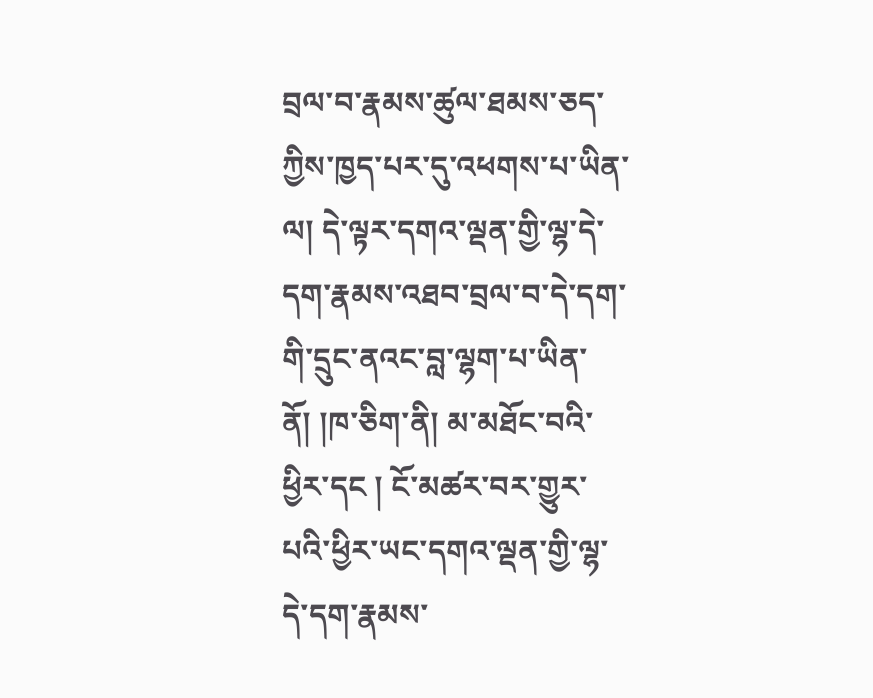བྲལ་བ་རྣམས་ཚུལ་ཐམས་ཅད་ཀྱིས་ཁྱད་པར་དུ་འཕགས་པ་ཡིན་ལ། དེ་ལྟར་དགའ་ལྡན་གྱི་ལྷ་དེ་དག་རྣམས་འཐབ་བྲལ་བ་དེ་དག་གི་དྲུང་ནའང་བླ་ལྷག་པ་ཡིན་ནོ། །ཁ་ཅིག་ནི། མ་མཐོང་བའི་ཕྱིར་དང ། ངོ་མཚར་བར་གྱུར་པའི་ཕྱིར་ཡང་དགའ་ལྡན་གྱི་ལྷ་དེ་དག་རྣམས་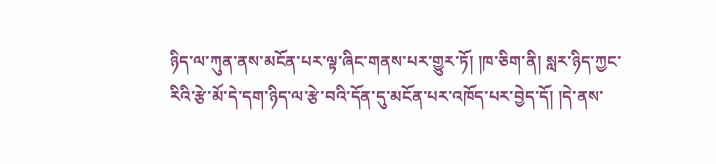ཉིད་ལ་ཀུན་ནས་མངོན་པར་ལྟ་ཞིང་གནས་པར་གྱུར་ཏོ། །ཁ་ཅིག་ནི། སླར་ཉིད་ཀྱང་རིའི་རྩེ་མོ་དེ་དག་ཉིད་ལ་རྩེ་བའི་དོན་དུ་མངོན་པར་འཁོད་པར་བྱེད་དོ། །དེ་ནས་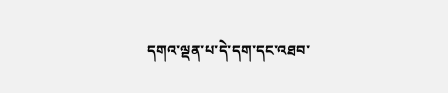དགའ་ལྡན་པ་དེ་དག་དང་འཐབ་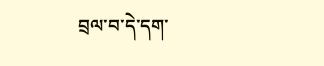བྲལ་བ་དེ་དག་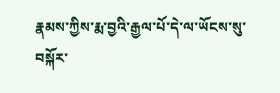རྣམས་ཀྱིས་རྨ་བྱའི་རྒྱལ་པོ་དེ་ལ་ཡོངས་སུ་བསྐོར་